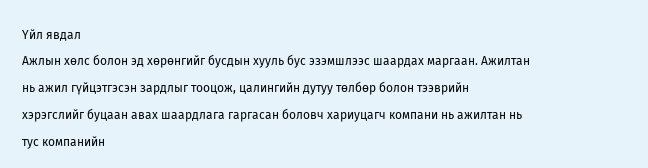Үйл явдал
Ажлын хөлс болон эд хөрөнгийг бусдын хууль бус эзэмшлээс шаардах маргаан. Ажилтан нь ажил гүйцэтгэсэн зардлыг тооцож, цалингийн дутуу төлбөр болон тээврийн хэрэгслийг буцаан авах шаардлага гаргасан боловч хариуцагч компани нь ажилтан нь тус компанийн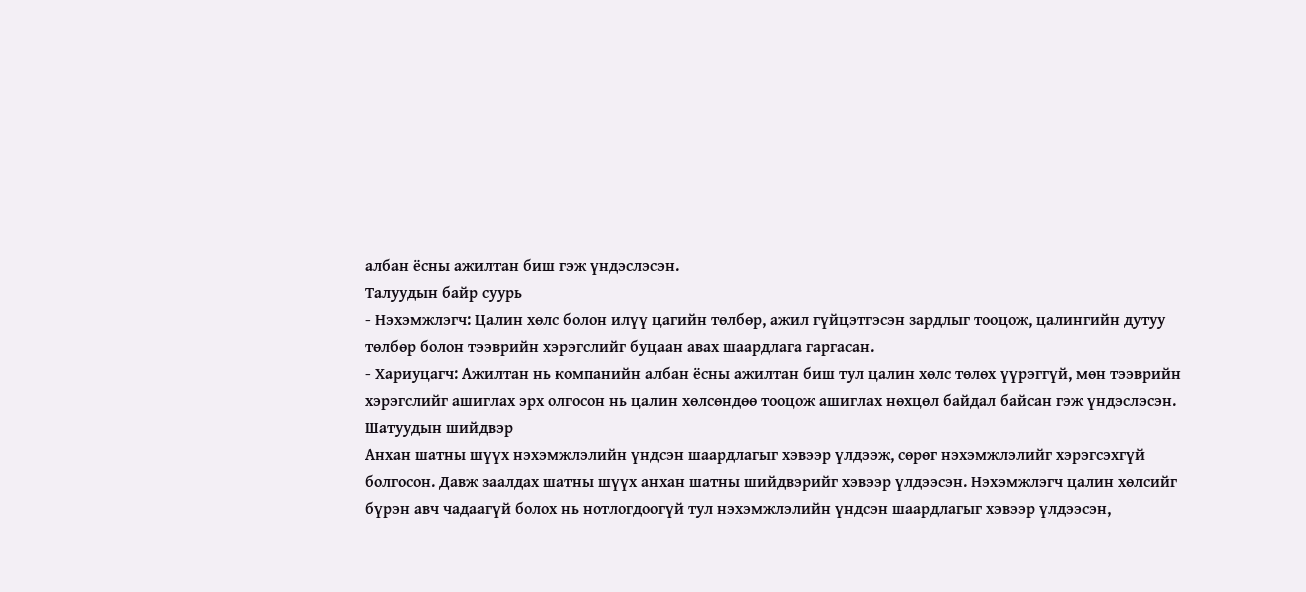албан ёсны ажилтан биш гэж үндэслэсэн.
Талуудын байр суурь
- Нэхэмжлэгч: Цалин хөлс болон илүү цагийн төлбөр, ажил гүйцэтгэсэн зардлыг тооцож, цалингийн дутуу төлбөр болон тээврийн хэрэгслийг буцаан авах шаардлага гаргасан.
- Хариуцагч: Ажилтан нь компанийн албан ёсны ажилтан биш тул цалин хөлс төлөх үүрэггүй, мөн тээврийн хэрэгслийг ашиглах эрх олгосон нь цалин хөлсөндөө тооцож ашиглах нөхцөл байдал байсан гэж үндэслэсэн.
Шатуудын шийдвэр
Анхан шатны шүүх нэхэмжлэлийн үндсэн шаардлагыг хэвээр үлдээж, сөрөг нэхэмжлэлийг хэрэгсэхгүй болгосон. Давж заалдах шатны шүүх анхан шатны шийдвэрийг хэвээр үлдээсэн. Нэхэмжлэгч цалин хөлсийг бүрэн авч чадаагүй болох нь нотлогдоогүй тул нэхэмжлэлийн үндсэн шаардлагыг хэвээр үлдээсэн,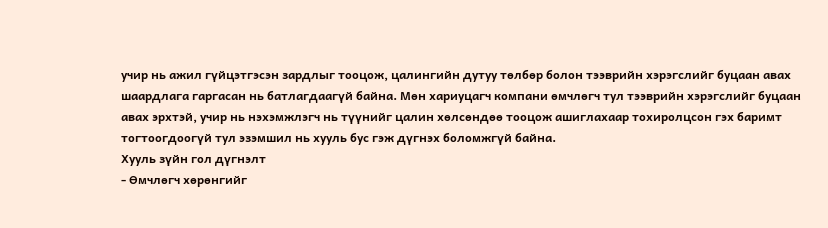учир нь ажил гүйцэтгэсэн зардлыг тооцож, цалингийн дутуу төлбөр болон тээврийн хэрэгслийг буцаан авах шаардлага гаргасан нь батлагдаагүй байна. Мөн хариуцагч компани өмчлөгч тул тээврийн хэрэгслийг буцаан авах эрхтэй, учир нь нэхэмжлэгч нь түүнийг цалин хөлсөндөө тооцож ашиглахаар тохиролцсон гэх баримт тогтоогдоогүй тул эзэмшил нь хууль бус гэж дүгнэх боломжгүй байна.
Хууль зүйн гол дүгнэлт
- Өмчлөгч хөрөнгийг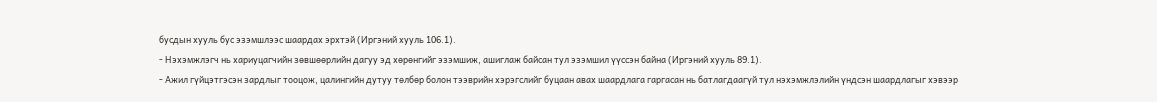бусдын хууль бус эзэмшлээс шаардах эрхтэй (Иргэний хууль 106.1).
- Нэхэмжлэгч нь хариуцагчийн зөвшөөрлийн дагуу эд хөрөнгийг эзэмшиж, ашиглаж байсан тул эзэмшил үүссэн байна (Иргэний хууль 89.1).
- Ажил гүйцэтгэсэн зардлыг тооцож, цалингийн дутуу төлбөр болон тээврийн хэрэгслийг буцаан авах шаардлага гаргасан нь батлагдаагүй тул нэхэмжлэлийн үндсэн шаардлагыг хэвээр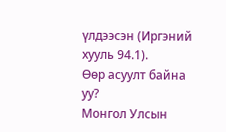үлдээсэн (Иргэний хууль 94.1).
Өөр асуулт байна уу?
Монгол Улсын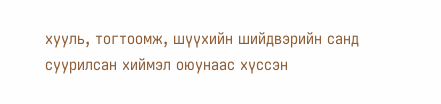хууль, тогтоомж, шүүхийн шийдвэрийн санд суурилсан хиймэл оюунаас хүссэн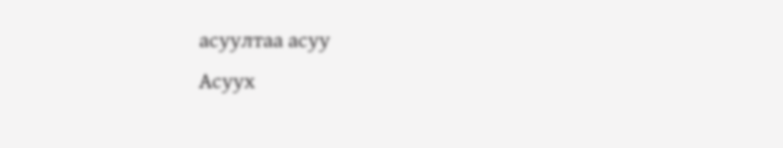асуултаа асуу
Асуух